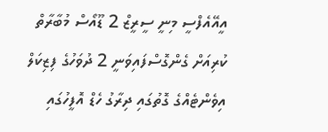އީއޭއެފްސީ މިނީ ސީރީޒް 2 ޑޫއޯސް މުބާރާތް ކުރިއަށް ގެންގޮސްފައިވަނީ 2 ދުވަހުގެ ފިޒިކަލް އިވެންޓެއްގެ ގޮތުގައި ދިރާގު ހެޑް އޮފީހުގައި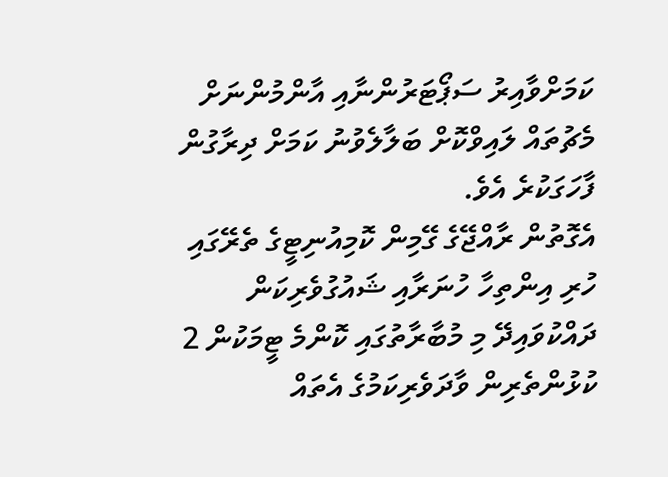ކަމަށްވާއިރު ސަޕޯޓަރުންނާއި އާންމުންނަށް މެޗުތައް ލައިވްކޮށް ބަލާލެވުނު ކަމަށް ދިރާގުން ފާހަގަކުރެ އެވެ.
އެގޮތުން ރާއްޖޭގެ ގޭމިން ކޮމިއުނިޓީގެ ތެރޭގައި ހުރި އިންތިހާ ހުނަރާއި ޝައުގުވެރިކަން ދައްކުވައިދޭ މި މުބާރާތުގައި ކޮންމެ ޓީމަކުން 2 ކުޅުންތެރިން ވާދަވެރިކަމުގެ އެތައް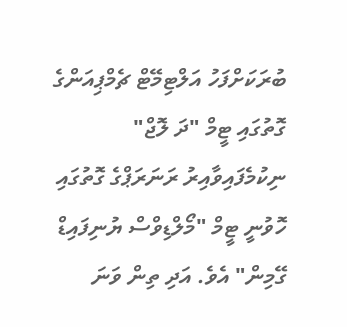ބުރަކަށްފަހު އަލްޓިމޭޓް ޗެމްޕިއަންގެ ގޮތުގައި ޓީމް "ދަ ލޮޖް" ނިކުމެފައިވާއިރު ރަނަރަޕްގެ ގޮތުގައި ހޮވުނީ ޓީމް "މޯލްޑިވްސް ޔުނިފައިޑް ގޭމިން" އެވެ. އަދި ތިން ވަނަ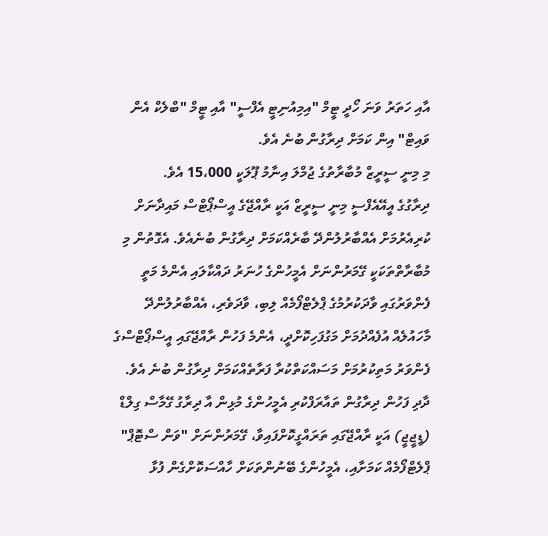އާއި ހަތަރު ވަނަ ހޯދީ ޓީމް "އިމިއުނިޓީ އެފްސީ" އާއި ޓީމް "ބްލެކް އެން ވައިޓް" އިން ކަމަށް ދިރާގުން ބުނެ އެވެ.
މި މިނީ ސީރީޒް މުބާރާތުގެ ޖުމްލަ އިނާމު ޕޫލަކީ 15،000 އެވެ.
ދިރާގުގެ އީއޭއެފްސީ މިނީ ސީރީޒް އަކީ ރާއްޖޭގެ އީސްޕޯޓްސް މައިދާނަށް ކުރިއެރުމަށް އެއްބާރުލުންދޭ ބާރެއްކަމަށް ދިރާގުން ބުނެއެވެ. އެގޮތުން މި މުބާރާތްތަކަކީ ގޭމަރުންނަށް އެމީހުންގެ ހުނަރު ދައްކާލައި އެންމެ މަތީ ފެންވަރުގައި ވާދަކުރުމުގެ ޕްލެޓްފޯމެއް ލިބި، ވާދަވެރި، އެއްބާރުލުންދޭ މާހައުލެއް އުފެއްދުމަށް މަގުފަހިކޮށްދީ، އެންމެ ފަހުން ރާއްޖޭގައި އީސްޕޯޓްސްގެ ފެންވަރު މަތިކުރުމަށް މަސައްކަތްކުރާ ފަރާތެއްކަމަށް ދިރާގުން ބުނެ އެވެ.
ދާދި ފަހުން ދިރާގުން ތައާރަފްކުރި އެމީހުންގެ މުޅިން އާ ދިރާގު ގޭމާސް ގިލްޑް (ޑީޖީޖީ) އަކީ ރާއްޖޭގައި ތަރައްގީކޮށްފައިވާ، ގޭމަރުންނަށް "ވަން ސްޓޮޕް" ޕްލެޓްފޯމެއް ކަމަށާއި، އެމީހުންގެ ބޭނުންތަކަށް ހާއްސަކޮށްގެން ފުޅާ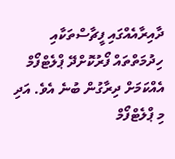ދާއިރާއެއްގައި ފީޗާސްތަކާއި ހިދުމަތްތައް ފޯރުކޮށްދޭ ޕްލެޓްފޯމް އެއްކަމަށް ދިރާގުން ބުނެ އެވެ. އަދި މި ޕްލެޓްފޯމް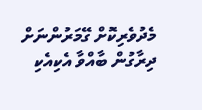މެދުވެރިކޮށް ގޭމަރުންނަށް ދިރާގުން ބާއްވާ އެކިއެކި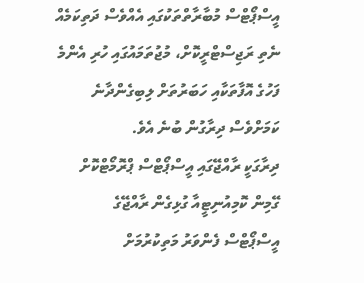އީސްޕޯޓްސް މުބާރާތްތަކުގައި އެއްވެސް ދަތިކަމެއް ނެތި ރަޖިސްޓްރީކޮށް، މުޖުތަމައުގައި ހުރި އެންމެ ފަހުގެ އޮފާތަކާއި ހަބަރުތަށް ލިބިގެންދާނެ ކަމަށްވެސް ދިރާގުން ބުނެ އެވެ.
ދިރާގަކީ ރާއްޖޭގައި އީސްޕޯޓްސް ޕްރޮމޯޓްކޮށް ގޭމިން ކޮމިއުނިޓީއާ ގުޅިގެން ރާއްޖޭގެ އީސްޕޯޓްސް ފެންވަރު މަތިކުރުމަށް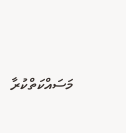މަސައްކަތްކުރާ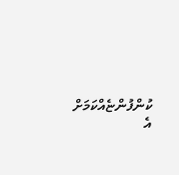ކުންފުންޏެއްކަމަށް އެ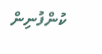ކުންފުނިން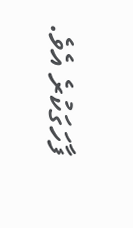ފާހަގަކުރެ އެވެ.